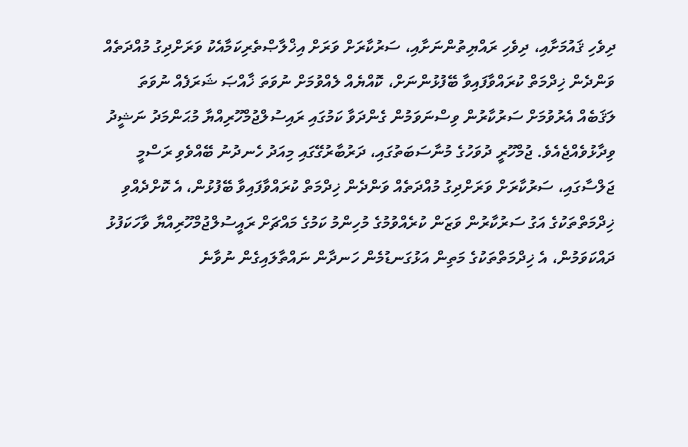ދިވެހި ޤައުމަށާއި، ދިވެހި ރައްޔިތުންނަށާއި، ސަރުކާރަށް ވަރަށް އިޚްލާޞްތެރިކަމާއެކު ވަރަށްދިގު މުއްދަތެއް ވަންދެން ޚިދްމަތް ކުރައްވާފައިވާ ބޭފުޅުންނަށް، ކޮއްޔެއް ލެއްވުމަށް ނުވަތަ ޚާއްޞަ ޝަރަފެއް ނުވަތަ ލަޤަބެއް އެރުވުމަށް ސަރުކާރުން ވިސްނަވަމުން ގެންދަވާ ކަމުގައި ރައިސުލްޖުމްހޫރިއްޔާ މުޙަންމަދު ނަޝީދު ވިދާޅުވެއްޖެއެވެ. ޖުމްހޫރީ ދުވަހުގެ މުނާސަބަތުގައި، ދަރުބާރުގޭގައި މިއަދު ހެނދުނު ބޭއްވެވި ރަސްމީ ޖަލްސާގައި، ސަރުކާރަށް ވަރަށްދިގު މުއްދަތެއް ވަންދެން ޚިދްމަތް ކުރައްވާފައިވާ ބޭފުޅުން، އެ ކޮށްދެއްވި ޚިދްމަތްތަކުގެ އަގު ސަރުކާރުން ވަޒަން ކުރެއްވުމުގެ މުހިންމު ކަމުގެ މައްޗަށް ރައީސުލްޖުމްހޫރިއްޔާ ވާހަކަފުޅު ދައްކަވަމުން، އެ ޚިދްމަތްތަކުގެ މަތިން އަޅުގަނޑުމެން ހަނދާން ނައްތާލައިގެން ނުވާނެ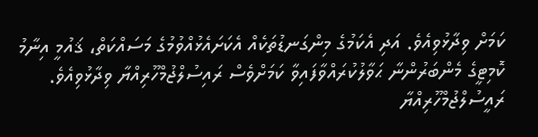ކަމަށް ވިދާޅުވިއެވެ. އަދި އެކަމުގެ މިންގަނޑުތަކެއް އެކަށައެޅުއްވުމުގެ މަސައްކަތް، ޤައުމީ އިނާމު ކޮމިޓީގެ މެންބަރުންނާ ޙަވާލުކުރައްވާފައިވާ ކަމަށްވެސް ރައިސުލްޖުމްހޫރިއްޔާ ވިދާޅުވިއެވެ.
ރައީސުލްޖުމްހޫރިއްޔާ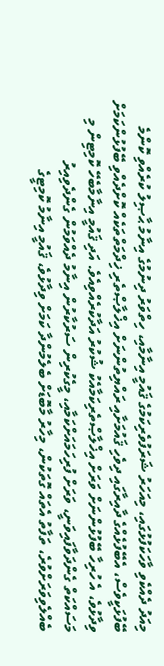މިއަދު ދެއްކެވި ވާހަކަފުޅުގައި، މިއަހަރު ޝަރަފުވެރިކަމުގެ ޤައުމީ އިނާމާއި، ހިތްވަރު ދިނުމުގެ އިނާމު ޙާޞިލު ކުރެއްވި ކޮންމެ ބޭފުޅަކީވެސް، އެބޭފުޅެއްގެ ދާއިރާގައި ދިވެހި ޤައުމަށާއި ރައްޔިތުންނަށް އިޚްލާޞްތެރި ޚިދްމަތްތަކެއް ކޮށްދެއްވި ބޭފުޅުންކަމަށް ވިދާޅުވެ، އެ ހުރިހާ ބޭފުޅުންނަށް ވަރަށް އިޚްލާޞްތެރިކަމާއެކު ޝުކުރު އަދާކުރެއްވިއެވެ. އަދި ޤައުމީ އިނާމާބެހޭ ކޮމިޓިން މި މަސައްކަތް ގެންދަވާފައިވަނީ، ވަރަށް ފުރިހަމައަށްކަމާއި، މީގެކުރިން ސަރުކާރުން އިނާމު ދެއްވަމުން ގެންދެވިއިރު ބެއްލެވިވަރަށްވުރެ، ތަފާތު އެތައް ގޮތަކުން، މިހާރު މާބޮޑަށް ބެލެމުންދާ ކަމަށް ވިދާޅުވެ، ޤައުމީ އިނާމު ކޮމިޓީގެ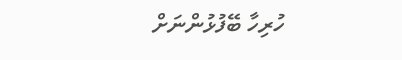ހުރިހާ ބޭފުޅުންނަށް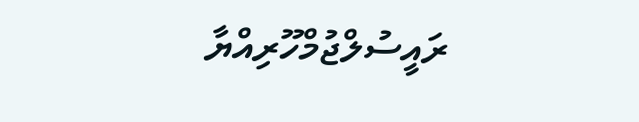ރައީސުލްޖުމްހޫރިއްޔާ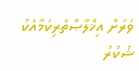ވަރަށް އިޚްލާޞްތެރިކަމާއެކު ޝުކުރު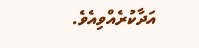އަދާކުރެއްވިއެވެ.